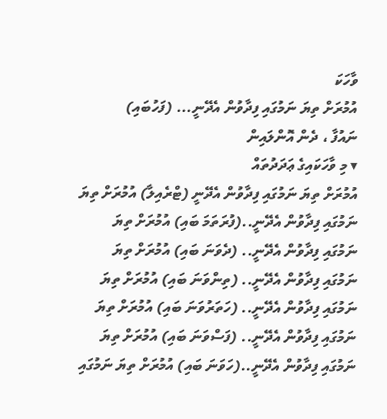ވާހަކަ
އުމުރަށް ތިޔަ ނަމުގައި ފިދާވުން އެދޭނީ... (ފަހުބައި)
ނައުފާ ، ދެން އޮންލައިން
▾ މި ވާހަކައިގެ ޢަދަދުތައް
އުމުރަށް ތިޔަ ނަމުގައި ފިދާވުން އެދޭނީ (ޓްރެއިލާ) އުމުރަށް ތިޔަ ނަމުގައި ފިދާވުން އެދޭނީ..(ފުރަތަމަ ބައި) އުމުރަށް ތިޔަ ނަމުގައި ފިދާވުން އެދޭނީ.. (ދެވަނަ ބައި) އުމުރަށް ތިޔަ ނަމުގައި ފިދާވުން އެދޭނީ.. (ތިންވަނަ ބައި) އުމުރަށް ތިޔަ ނަމުގައި ފިދާވުން އެދޭނީ.. (ހަތަރުވަނަ ބައި) އުމުރަށް ތިޔަ ނަމުގައި ފިދާވުން އެދޭނީ.. (ފަސްވަނަ ބައި) އުމުރަށް ތިޔަ ނަމުގައި ފިދާވުން އެދޭނީ..(ހަވަނަ ބައި) އުމުރަށް ތިޔަ ނަމުގައި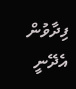ފިދާވުން އެދޭނީ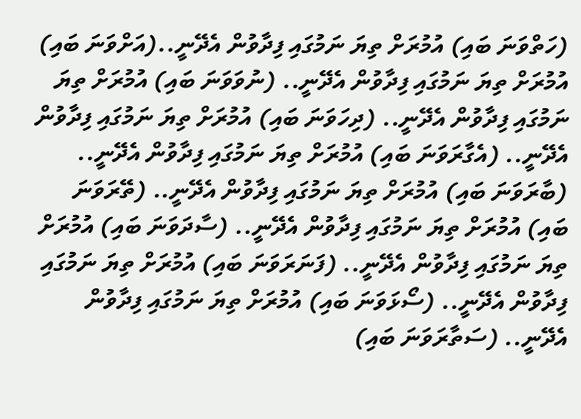(ހަތްވަނަ ބައި) އުމުރަށް ތިޔަ ނަމުގައި ފިދާވުން އެދޭނީ..(އަށްވަނަ ބައި) އުމުރަށް ތިޔަ ނަމުގައި ފިދާވުން އެދޭނީ.. (ނުވަވަނަ ބައި) އުމުރަށް ތިޔަ ނަމުގައި ފިދާވުން އެދޭނީ.. (ދިހަވަނަ ބައި) އުމުރަށް ތިޔަ ނަމުގައި ފިދާވުން އެދޭނީ.. (އެގާރަވަނަ ބައި) އުމުރަށް ތިޔަ ނަމުގައި ފިދާވުން އެދޭނީ.. (ބާރަވަނަ ބައި) އުމުރަށް ތިޔަ ނަމުގައި ފިދާވުން އެދޭނީ.. (ތޭރަވަނަ ބައި) އުމުރަށް ތިޔަ ނަމުގައި ފިދާވުން އެދޭނީ.. (ސާދަވަނަ ބައި) އުމުރަށް ތިޔަ ނަމުގައި ފިދާވުން އެދޭނީ.. (ފަނަރަވަނަ ބައި) އުމުރަށް ތިޔަ ނަމުގައި ފިދާވުން އެދޭނީ.. (ސޯޅަވަނަ ބައި) އުމުރަށް ތިޔަ ނަމުގައި ފިދާވުން އެދޭނީ.. (ސަތާރަވަނަ ބައި)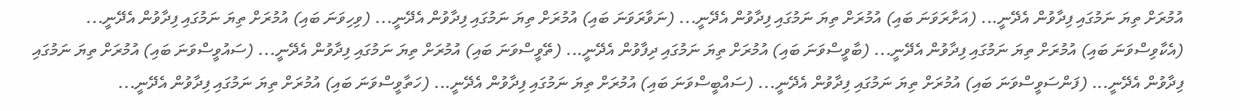އުމުރަށް ތިޔަ ނަމުގައި ފިދާވުން އެދޭނީ... (އަށާރަވަނަ ބައި) އުމުރަށް ތިޔަ ނަމުގައި ފިދާވުން އެދޭނީ... (ނަވާރަވަނަ ބައި) އުމުރަށް ތިޔަ ނަމުގައި ފިދާވުން އެދޭނީ... (ވިހިވަނަ ބައި) އުމުރަށް ތިޔަ ނަމުގައި ފިދާވުން އެދޭނީ... (އެކާވިސްވަނަ ބައި) އުމުރަށް ތިޔަ ނަމުގައި ފިދާވުން އެދޭނީ... (ބާވީސްވަނަ ބައި) އުމުރަށް ތިޔަ ނަމުގައި ދިފާވުން އެދޭނީ... (ތޭވީސްވަނަ ބައި) އުމުރަށް ތިޔަ ނަމުގައި ފިދާވުން އެދޭނީ... (ސައުވީސްވަނަ ބައި) އުމުރަށް ތިޔަ ނަމުގައި ފިދާވުން އެދޭނީ... (ފަންސަވީސްވަނަ ބައި) އުމުރަށް ތިޔަ ނަމުގައި ފިދާވުން އެދޭނީ... (ސައްބީސްވަނަ ބައި) އުމުރަށް ތިޔަ ނަމުގައި ފިދާވުން އެދޭނީ... (ހަތާވީސްވަނަ ބައި) އުމުރަށް ތިޔަ ނަމުގައި ފިދާވުން އެދޭނީ...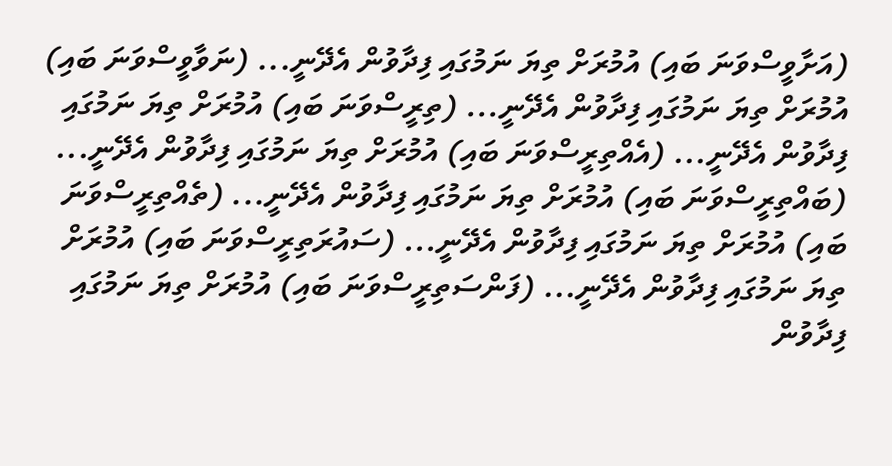(އަށާވީސްވަނަ ބައި) އުމުރަށް ތިޔަ ނަމުގައި ފިދާވުން އެދޭނީ... (ނަވާވީސްވަނަ ބައި) އުމުރަށް ތިޔަ ނަމުގައި ފިދާވުން އެދޭނީ... (ތިރީސްވަނަ ބައި) އުމުރަށް ތިޔަ ނަމުގައި ފިދާވުން އެދޭނީ... (އެއްތިރީސްވަނަ ބައި) އުމުރަށް ތިޔަ ނަމުގައި ފިދާވުން އެދޭނީ... (ބައްތިރީސްވަނަ ބައި) އުމުރަށް ތިޔަ ނަމުގައި ފިދާވުން އެދޭނީ... (ތެއްތިރީސްވަނަ ބައި) އުމުރަށް ތިޔަ ނަމުގައި ފިދާވުން އެދޭނީ... (ސައުރަތިރީސްވަނަ ބައި) އުމުރަށް ތިޔަ ނަމުގައި ފިދާވުން އެދޭނީ... (ފަންސަތިރީސްވަނަ ބައި) އުމުރަށް ތިޔަ ނަމުގައި ފިދާވުން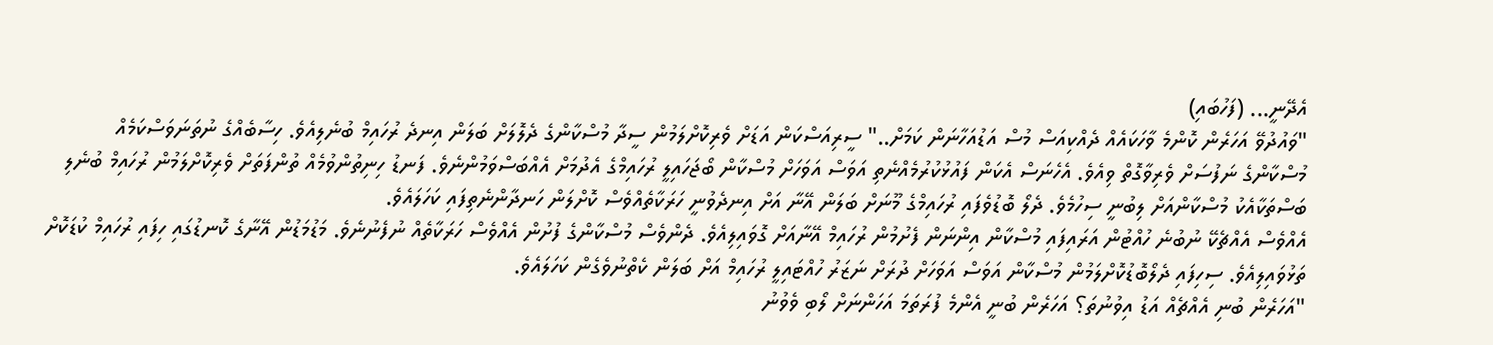އެދޭނީ... (ފަހުބައި)
"ވައުދުވޭ އަހަރެން ކޮންމެ ވާހަކައެއް ދެއްކިއަސް މުސް އަޑުއަހާނަން ކަމަށް.." ސީރިއަސްކަން އަޑަށް ވެރިކޮށްލަމުން ސީދާ މުސްކާންގެ ދެލޮލަށް ބަލަން އިނދެ ރުހައިމް ބުނެލިއެވެ. ހިސާބެއްގެ ނުތަނަވަސްކަމެއް މުސްކާންގެ ނަފުސަށް ވެރިވާގޮތް ވިއެވެ. އެހެނަސް އެކަން ފައުޅުކުރުމެއްނެތި އަވަސް އަވަހަށް މުސްކާން ބޯޖަހައިލީ ރުހައިމްގެ އެދުމަށް އެއްބަސްވަމުންނެވެ. ފަނޑު ހިނިތުންވުމެއް ތުންފަތަށް ވެރިކޮށްލަމުން ރުހައިމް ބުނެލި ބަސްތަކާއެކު މުސްކާންއަށް ލިބުނީ ސިހުމެވެ. ދެލޯ ބޮޑުވެފައި ރުހައިމްގެ މޫނަށް ބަލަން އޭނާ އަށް އިނދެވުނީ ހަރަކާތެއްވެސް ކޮށްލަން ހަނދާންނެތިފައި ކަހަލައެވެ.
އެއްވެސް އެއްޗެކޭ ނުބުނެ ހުއްޓުން އަރައިފައި މުސްކާން އިންނަން ފެށުމުން ރުހައިމް އޭނާއަށް ގޮވައިލިއެވެ. ދެންވެސް މުސްކާންގެ ފުށުން އެއްވެސް ހަރަކާތެއް ނުފެނުނެވެ. މަޑުމަޑުން އޭނާގެ ކޮނޑުގައި ހިފައި ރުހައިމް ކުޑަކޮށް ތަޅުވައިލިއެވެ. ސިހިފައި ދެލޯބޮޑުކޮށްލަމުން މުސްކާން އަވަސް އަވަހަށް ދުރަށް ނަޒަރު ހުއްޓައިލީ ރުހައިމް އަށް ބަލަން ކެތްނުވެގެން ކަހަލައެވެ.
"އަހަރެން ބުނި އެއްޗެއް އަޑު އިވުނުތަ؟ އަހަރެން ބުނީ އެންމެ ފުރަތަމަ އަހަންނަށް ލޯބި ވެވުނު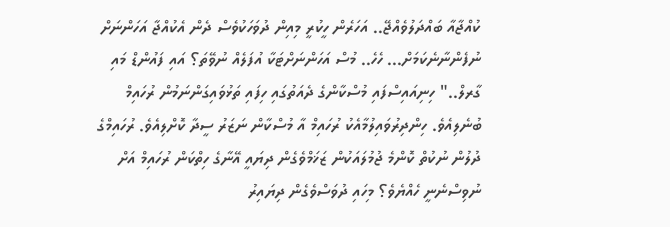ކުއްޖާއާ ބައްދަލުވެއްޖޭ.. އަހަރެން ހީކުރީ މިއިން ދުވަހަކުވެސް ދެން އެކުއްޖާ އަހަންނަށް ނުފެންނާނެކަމަށް... ހެހެ.. މުސް އަހަންނަށްޓަކާ އުފަލެއް ނުވޭތަ؟ އައި ފައުންޑް މައި ގާރލް.." ހިނިއައިސްފައި މުސްކާންގެ ދެއަތުގައި ހިފައި ތަޅުވައިގަންނަމުން ރުހައިމް ބުނެލިއެވެ. ހިންދިރުވައިލުމާއެކު ރުހައިމް އާ މުސްކާން ނަޒަރު ސީދާ ކޮށްލިއެވެ. ރުހައިމްގެ ދުލުން ނުކުތް ކޮންމެ ޖުމުލައަކުން ޒަޚަމްވެގެން ދިޔައީ އޭނާގެ ހިތްކަން ރުހައިމް އަށް ނުވިސްނެނީ ހެއްޔެވެ؟ މިހައި ދުވަސްވެގެން ދިޔައިރު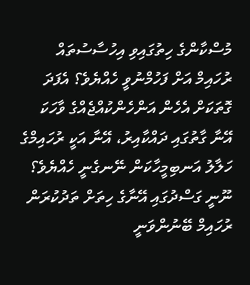މުސްކާންގެ ހިތުގައިވި އިހުސާސުތައް ރުހައިމް އަށް ފަހުމްނުވީ ހެއްޔެވެ؟ އެފަދަ ގޮތަކަށް އެހެން އަންހެންކުއްޖެއްގެ ވާހަކަ އޭނާ ގާތުގައި ދައްކާއިރު، އޭނާ އަކީ ރުހައިމްގެ ހަލާލު އަނބިމީހާކަން ނޭނގެނީ ހެއްޔެވެ؟ ނޫނީ ގަސްދުގައި އޭނާގެ ހިތަށް ތަދުކުރަން ރުހައިމް ބޭނުންވަނީ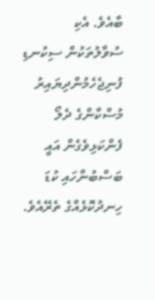ބާއެވެ. އެކި ސުވާލުތަކުން ސިކުނޑި ފުނިޖެހެމުންދިޔައިރު މުސްކާންގެ ދެލޯ ފެންކަޅިވެގެން އައީ ބަސްބުނާހައި ކުޑަ ހިނދުކޮޅެއްގެ ތެރޭއެވެ.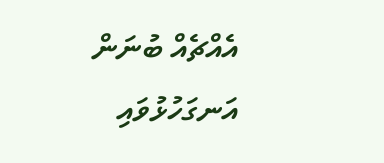އެއްޗެއް ބުނަން އަނގަހުޅުވައި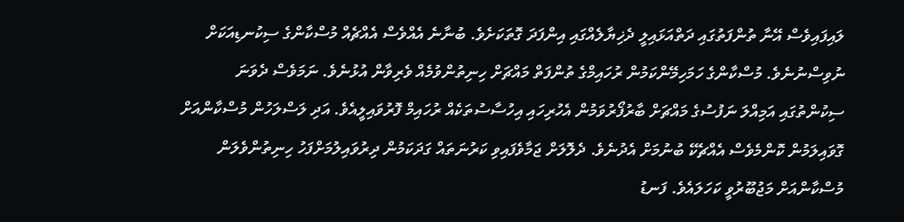ލައިފައިވެސް އޭނާ ތުންފަތުގައި ދަތްއަޅައިލީ ދެޚިޔާލެއްގައި އިންފަދަ ގޮތަކަށެވެ. ބުނާނެ އެއްވެސް އެއްޗެއް މުސްކާންގެ ސިކުނޑިއަކަށް ނުވިސްނުނެވެ. މުސްކާންގެ ހަމަހިމޭންކަމުން ރުހައިމްގެ ތުންފަތް މައްޗަށް ހިނިތުންވުމެއް ވެރިވާން އުޅުނެވެ. ނަމަވެސް ދެވަނަ ސިކުންތުގައި އަމިއްލަ ނަފުސުގެ މައްޗަށް ބާރުފޯރުވަމުން އެހުރިހައި އިހުސާސުތަކެއް ރުހައިމް ފޮރުވައިލީއެވެ. އަދި ލަސްލަހުން މުސްކާންއަށް ގޮވައިލަމުން ކޮންމެވެސް އެއްޗެކޭ ބުނުމަށް އެދުނެވެ. ދެލޮލަށް ޖަމާވެފައިވި ކަރުނަތައް ގަދަކަމުން ދިރުވައިލުމަށްފަހު ހިނިތުންވެލަން މުސްކާންއަށް މަޖުބޫރުވީ ކަހަލައެވެ. ފަނޑު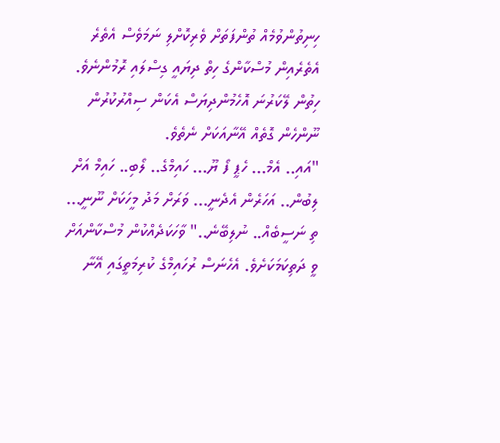ހިނިތުންވުމެއް ތުންފަތަށް ވެރިކޮށްލި ނަމަވެސް އެތެރެ އެތެރެއިން މުސްކާންގެ ހިތް ދިޔައީ ގިސްލައި ރޮމުންނެވެ. ހިތުން ލޭކަރުނަ އޮހެމުންދިޔަސް އެކަން ސިއްރުކުރުން ނޫންހެން ގޮތެއް އޭނާއަކަށް ނެތެވެ.
"އައި.. އެމް... ހެޕީ ފޯ ޔޫ... ހައިމްގެ.. ލޯބި.. ހައިމް އަށް ލިބުން.. އަހަރެން އެދެނީ... ވަރަށް މަދު މީހަކަށް ނޫނީ... ތި ނަސީބެއް.. ނުލިބޭނެ.." ވާހަކަދެއްކުން މުސްކާންއަށް ވީ ދަތިކަމަކަށެވެ. އެހެނަސް ރުހައިމްގެ ކުރިމަތީގައި އޭނާ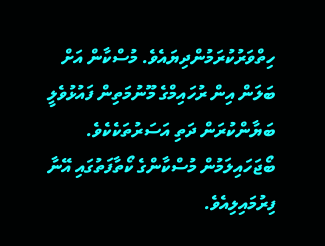ހިތްވަރުކުރަމުންދިޔައެވެ. މުސްކާން އަށް ބަލަން އިން ރުހައިމްގެ މޫނުމަތިން ފައުޅުވެލީ ބަޔާންކުރަން ދަތި އަސަރުތަކެކެވެ. ބޯޖަހައިލަމުން މުސްކާންގެ ކޯތާފަތުގައި އޭނާ ފިރުމައިލިއެވެ.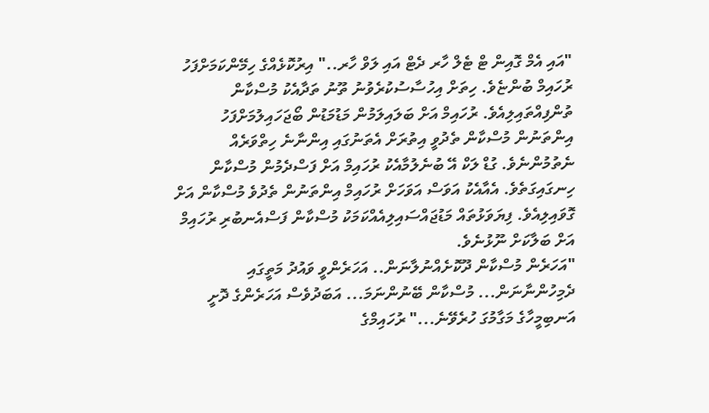"އައި އެމް ގޮއިން ޓް ޓެލް ހާރ ދެޓް އައި ލަވް ހާރ.." އިރުކޮޅެއްގެ ހިމޭންކަމަށްފަހު ރުހައިމް ބުންޏެވެ. ހިތަށް އިހުސާސުކުރެވުނު ތޫނު ތަދާއެކު މުސްކާން ތުންފިއްތައިލިއެވެ. ރުހައިމް އަށް ބަލައިލަމުން މަޑުމަޑުން ބޯޖަހައިލުމަށްފަހު އިންތަނުން މުސްކާން ތެދުވީ އިތުރަށް އެތަނުގައި އިންނާނެ ހިތްވަރެއް ނެތުމުންނެވެ. ގުޑް ލަކް އޭ ބުނެލުމާއެކު ރުހައިމް އަށް ފަސްދެމުން މުސްކާން ހިނގައިގަތެވެ. އެއާއެކު އަވަސް އަވަހަށް ރުހައިމް އިންތަނުން ތެދުވެ މުސްކާން އަށް ގޮވައިލިއެވެ. ފިޔަވަޅުތައް މަޑުޖައްސައިލިއެއްކަމަކު މުސްކާން ފަސްއެނބުރި ރުހައިމް އަށް ބަލާކަށް ނޫޅުނެވެ.
"އަހަރެން މުސްކާން ދޫކޮށެއްނުލާނަން.. އަހަރެންވީ ވައުދު މަތީގައި ދެމިހުންނާނަން... މުސްކާން ބޭނުންނަމަ... އަބަދުވެސް އަހަރެންގެ ދޮށީ އަނބިމީހާގެ މަގާމުގަ ހުރެވޭނެ..." ރުހައިމްގެ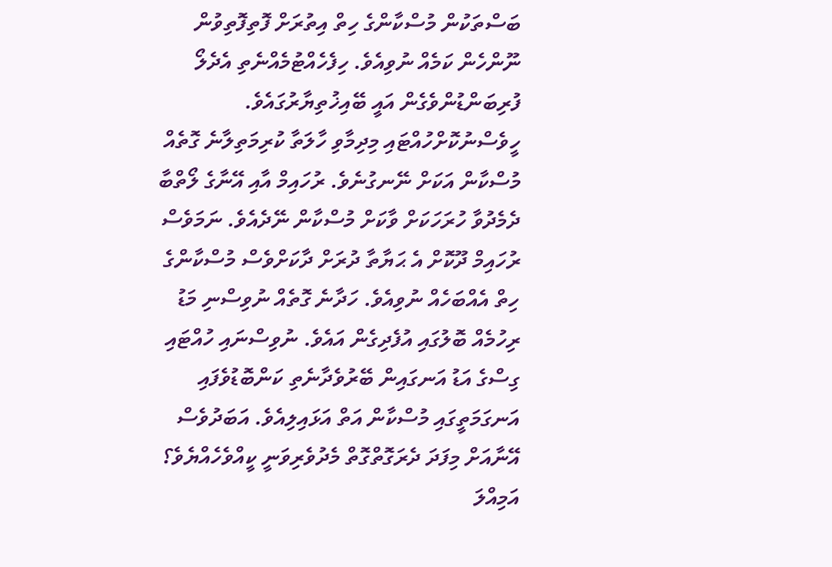ބަސްތަކުން މުސްކާންގެ ހިތް އިތުރަށް ފޮތިފޮތިވުން ނޫންހެން ކަމެއް ނުވިއެވެ. ހިފެހެއްޓުމެއްނެތި އެދެލޯ ފުރިބަންޑުންވެގެން އައީ ބޭއިޚުތިޔާރުގައެވެ. ހީވެސްނުކޮށްހުއްޓައި މިދިމާވި ހާލަތާ ކުރިމަތިލާނެ ގޮތެއް މުސްކާން އަކަށް ނޭނގުނެވެ. ރުހައިމް އާއި އޭނާގެ ލޯތްބާ ދެމެދުވާ ހުރަހަކަށް ވާކަށް މުސްކާން ނޭދެއެވެ. ނަމަވެސް ރުހައިމް ދޫކޮށް އެ ޙަޔާތާ ދުރަށް ދާކަށްވެސް މުސްކާންގެ ހިތް އެއްބަހެއް ނުވިއެވެ. ހަދާނެ ގޮތެއް ނުވިސްނި މަޑު ރިހުމެއް ބޮލުގައި އުފެދިގެން އައެވެ. ނުވިސްނައި ހުއްޓައި ގިސްގެ އަޑު އަނގައިން ބޭރުވެދާނެތި ކަންބޮޑުވެފައި އަނގަމަތީގައި މުސްކާން އަތް އަޅައިލިއެވެ. އަބަދުވެސް އޭނާއަށް މިފަދަ ދެރަގޮތްގޮތް މެދުވެރިވަނީ ކީއްވެހެއްޔެވެ؟ އަމިއްލަ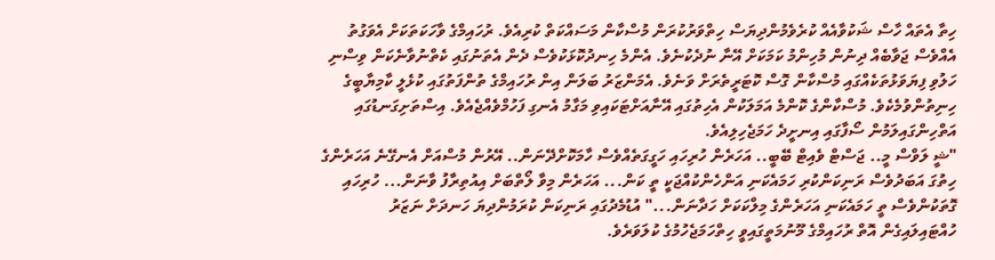ހިތާ އެތައް ހާސް ޝަކުވާއެއް ކުރެވެމުންދިޔަސް ހިތްވަރުކުރަން މުސްކާން މަސައްކަތް ކުރިއެވެ. ރުހައިމްގެ ވާހަކަތަކަށް އެވަގުތު އެއްވެސް ޖަވާބެއް ދިނުން މުހިންމު ކަމަކަށް އޭނާ ނުދެކުނެވެ. އެންމެ ހިނދުކޮޅަކުވެސް ދެން އެތަނުގައި ކެތްނުވާނެކަން ވިސްނި ހަލުވި ފިޔަވަޅުތަކެއްގައި މުސްކާން ގޮސް ކޮޓަރީތެރަށް ވަނެވެ. އެމަންޒަރު ބަލަން އިން ރުހައިމްގެ ތުންފަތުގައި ކުޅެލީ ކާމިޔާބީގެ ހިނިތުންވުމެކެވެ. މުސްކާންގެ ކޮންމެ އަމަލަކުން އެހިތުގައި އޭނާއަށްޓަކައިވި މަގާމު އެނގި ފަހުމްވެއްޖެއެވެ. އިސްތަށިގަނޑުގައި އަތްހިންގައިލަމުން ސޯފާގައި އިނށީދެ ހަމަޖެހިލިއެވެ.
"ޝީ ލަވްސް މީ.. ޖަސްޓް ވެއިޓް ބޭބީ.. އަހަރެން ހުރިހައި ހަގީގަތެއްވެސް ހާމަކޮށްދޭނަން.. އޭރުން މުސްއަށް އެނގޭނެ އަހަރެންގެ ހިތުގަ އަބަދުވެސް ރަނިކަންކުރި ހަމައެކަނި އަންހެންކުއްޖަކީ ތީ ކަން... އަހަރެން މިވާ ލޯތްބަށް އިއުތިރާފު ވާނަން... ހުރިހައި ގޮތަކުންވެސް ތީ ހަމައެކަނި އަހަރެންގެ މިލްކަކަށް ހަދާނަން..." އުޑުމެދުގައި ރަނިކަން ކުރަމުންދިޔަ ހަނދަށް ނަޒަރު ހުއްޓައިލައިގެން އޮތް ރުހައިމްގެ މޫނުމަތީގައިވީ ހިތްހަމަޖެހުމުގެ ކުލަވަރެވެ.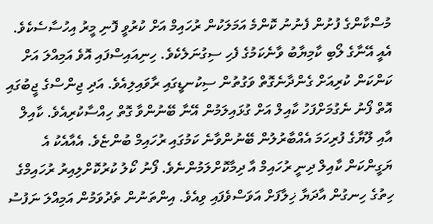މުސްކާންގެ ފުށުން ފެނުނު ކޮންމެ އަމަލަކުން ރުހައިމް އަށް ކުރުވީ ފޮނި މީރު އިހުސާސެކެވެ. އެއީ އޭނާގެ ލޯބި ކާމިޔާބު ވާނެކަމުގެ ފެހި ސިގުނަލެކެވެ. ހިނިއައިސްފައި އޮވެ އަމިއްލަ އަށް ކަންކަން ކުރިއަށް ގެންދާނެގޮތް ވަގުތުން ސިކުނޑީގައި ރާވައިލިއެވެ. އަދި ޖިންސްގެ ޖީބުގައި އޮތް ފޯނު ނެގުމަށްފަހު ކާއިލް އަށް ގުޅައިލަމުން އޭނާ ބޭނުންވާ ގޮތް ހިއްސާކުރިއެވެ. ކާއިލް އާއި ލޫޔާގެ ފުރިހަމަ އެއްބާރުލުން ބޭނުންވާނެ ކަމުގައި ރުހައިމް ބުންޏެވެ. އެއާއެކު އެ ޔަގީންކަން ކާއިލް ދިނީ ރުހައިމް އާ ދިމާކޮށްލަމުންނެވެ. ފޯނު ކޯލު ކުރުކޮށްލިއިރު ރުހައިމްގެ ހިތުގެ ހިނގުން އާދަޔާ ޚިލާފަށް އަވަސްވެފައި ވިއެވެ. އިންތަނުން ތެދުވަމުން އަމިއްލަ ނަފުސު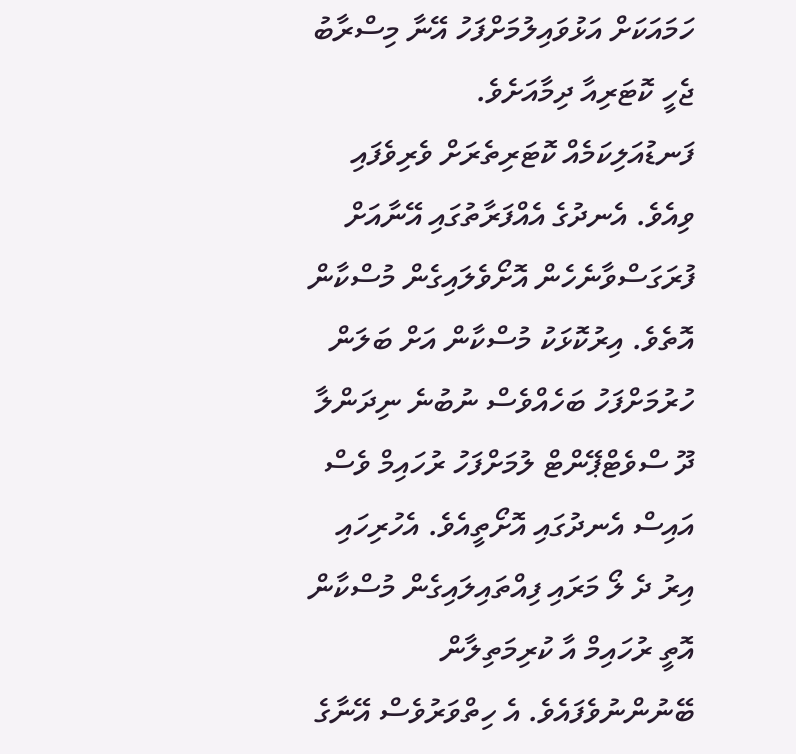ހަމައަކަށް އަޅުވައިލުމަށްފަހު އޭނާ މިސްރާބު ޖެހީ ކޮޓަރިއާ ދިމާއަށެވެ.
ފަނޑުއަލިކަމެއް ކޮޓަރިތެރަށް ވެރިވެފައި ވިއެވެ. އެނދުގެ އެއްފަރާތުގައި އޭނާއަށް ފުރަގަސްވާނެހެން އޮށޯވެލައިގެން މުސްކާން އޮތެވެ. އިރުކޮޅަކު މުސްކާން އަށް ބަލަން ހުރުމަށްފަހު ބަހެއްވެސް ނުބުނެ ނިދަންލާ ދޫ ސްވެޓްޕޭންޓް ލުމަށްފަހު ރުހައިމް ވެސް އައިސް އެނދުގައި އޮށޯތީއެވެ. އެހުރިހައި އިރު ދެ ލޯ މަރައި ފިއްތައިލައިގެން މުސްކާން އޮތީ ރުހައިމް އާ ކުރިމަތިލާން ބޭނުންނުވެފައެވެ. އެ ހިތްވަރުވެސް އޭނާގެ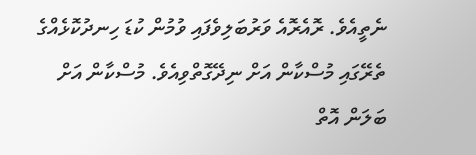ނެތީއެވެ. ރޮއެރޮއެ ވަރުބަލިވެފައި ވުމުން ކުޑަ ހިނދުކޮޅެއްގެ ތެރޭގައި މުސްކާން އަށް ނިދޭގޮތްވިއެވެ. މުސްކާން އަށް ބަލަން އޮތް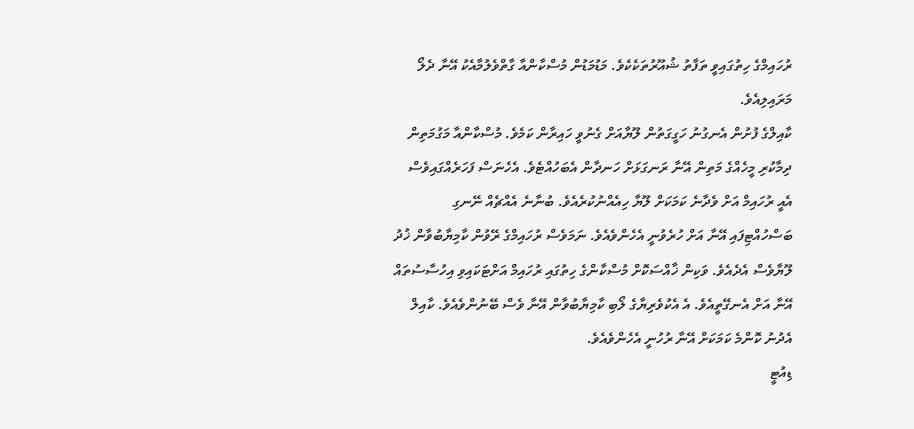ރުހައިމްގެ ހިތުގައިވީ ތަފާތު ޝުއޫރުތަކެކެވެ. މަޑުމަޑުން މުސްކާންއާ ގާތްވެލުމާއެކު އޭނާ ދެލޯ މަރައިލިއެވެ.
ކާއިލްގެ ފުށުން އެނގުނު ހަގީގަތުން ލޫޔާއަށް ގެނުވީ ހައިރާން ކަމެވެ. މުސްކާންއާ މަގުމަތިން ދިމާކުރި މީހެއްގެ މަތިން އޭނާ ރަނގަޅަށް ހަނދާން އެބަހުއްޓެވެ. އެހެނަސް ފަހަރެއްގައިވެސް އެއީ ރުހައިމް އަށް ވެދާނެ ކަމަކަށް ލޫޔާ ހިއެއްނުކުރެއެވެ. ބުނާނެ އެއްޗެއް ނޭނގި ބަސްހުއްޓިފައި އޭނާ އަށް ހުރެވުނީ އެހެންވެއެވެ. ނަމަވެސް ރުހައިމްގެ ރޭވުން ކާމިޔާބުވާން ޚުދު ލޫޔާވެސް އެދެއެވެ. ވަކިން ޚާއްސަކޮށް މުސްކާންގެ ހިތުގައި ރުހައިމް އަށްޓަކައިވި އިހުސާސުތައް އޭނާ އަށް އެނގޭތީއެވެ. އެ އެކުވެރިޔާގެ ލޯބި ކާމިޔާބުވާން އޭނާ ވެސް ބޭނުންވެއެވެ. ކާއިލް އެދުނު ކޮންމެ ކަމަކަށް އޭނާ ރުހުނީ އެހެންވެއެވެ.
ޑިއުޓީ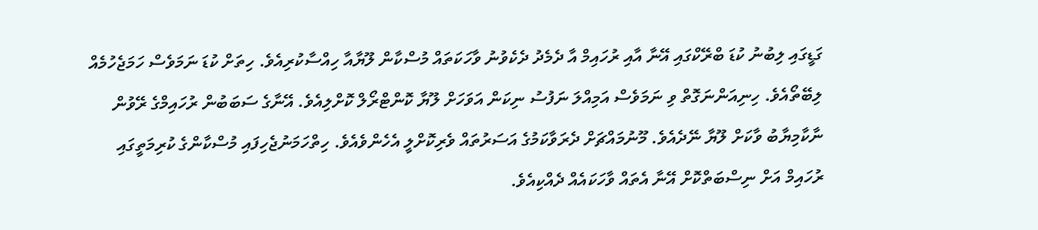ގަޑީގައި ލިބުނު ކުޑަ ބްރޭކްގައި އޭނާ އާއި ރުހައިމް އާ ދެމެދު ދެކެވުނު ވާހަކަތައް މުސްކާން ލޫޔާއާ ހިއްސާކުރިއެވެ. ހިތަށް ކުޑަ ނަމަވެސް ހަމަޖެހުމެއް ލިބޭތޯއެވެ. ހިނިއަންނަގޮތް ވި ނަމަވެސް އަމިއްލަ ނަފުސު ނިކަން އަވަހަށް ލޫޔާ ކޮންޓްރޯލް ކޮށްލިއެވެ. އޭނާގެ ސަބަބުން ރުހައިމްގެ ރޭވުން ނާކާމިޔާބު ވާކަށް ލޫޔާ ނޭދެއެވެ. މޫނުމައްޗަށް ދެރަވާކަމުގެ އަސަރުތައް ވެރިކޮށްލީ އެހެންވެއެވެ. ހިތްހަމަނުޖެހިފައި މުސްކާންގެ ކުރިމަތީގައި ރުހައިމް އަށް ނިސްބަތްކޮށް އޭނާ އެތައް ވާހަކައެއް ދެއްކިއެވެ.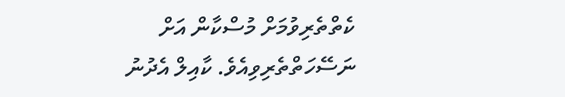ކެތްތެރިވުމަށް މުސްކާން އަށް ނަސޭހަތްތެރިވިއެވެ. ކާއިލް އެދުނު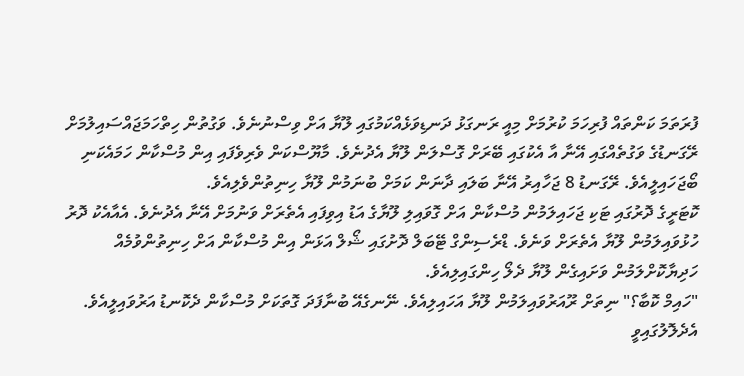ފުރަތަމަ ކަންތައް ފުރިހަމަ ކުރުމަށް މިއީ ރަނގަޅު ދަނޑިވަޅެއްކަމުގައި ލޫޔާ އަށް ވިސްނުނެވެ. ވަގުތުން ހިތްހަމަޖައްސައިލުމަށް ރޭގަނޑުގެ ވަގުތެއްގައި އޭނާ އާ އެކުގައި ބޭރަށް ގޮސްލަން ލޫޔާ އެދުނެވެ. މާޔޫސްކަން ވެރިވެފައި އިން މުސްކާން ހަމައެކަނި ބޯޖަހައިލީއެވެ. ރޭގަނޑު 8 ޖަހާއިރު އޭނާ ބަލައި ދާނަން ކަމަށް ބުނަމުން ލޫޔާ ހިނިތުންވެލިއެވެ.
ކޮޓަރީގެ ދޮރުގައި ޓަކި ޖަހައިލަމުން މުސްކާން އަށް ގޮވައިލި ލޫޔާގެ އަޑު އިވިފައި އެތެރަށް ވަނުމަށް އޭނާ އެދުނެވެ. އެއާއެކު ދޮރު ހުޅުވައިލަމުން ލޫޔާ އެތެރަށް ވަނެވެ. ޑްރެސިންގް ޓޭބަލް ދޮށުގައި ޝޯލް އަޅަން އިން މުސްކާން އަށް ހިނިތުންވުމެއް ހަދިޔާކޮށްލަމުން ވަށައިގެން ލޫޔާ ދެލޯ ހިންގައިލިއެވެ.
"ހައިމް ކޮބާ؟" ނިތަށް ރޫއަރުވައިލަމުން ލޫޔާ އަހައިލިއެވެ. ނޭނގެއޭ ބުނާފަދަ ގޮތަކަށް މުސްކާން ދެކޮނޑު އަރުވައިލީއެވެ. އެދެލޮލުގައިވީ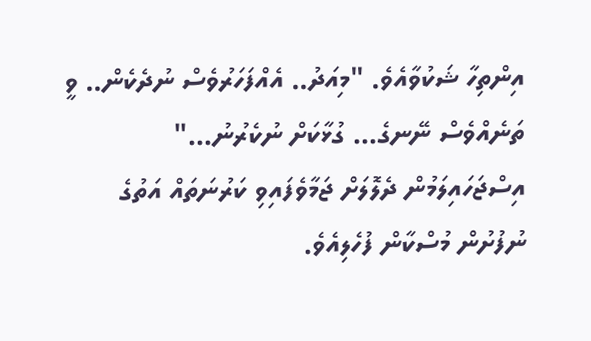އިންތިހާ ޝަކުވާއެވެ. "މިއަދު.. އެއްފަހަރުވެސް ނުދެކެން.. ވީ ތަނެއްވެސް ނޭނގެ... ގުޅާކަށް ނުކެރުނު..." އިސްޖަހައިލަމުން ދެލޮލަށް ޖަމާވެފައިވި ކަރުނަތައް އަތުގެ ނުފުށުން މުސްކާން ފުހެލިއެވެ.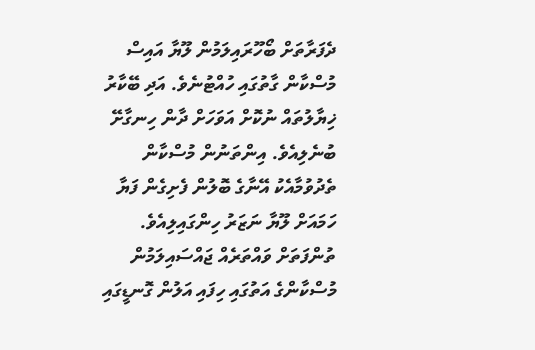ދެފަރާތަށް ބޯހޫރައިލަމުން ލޫޔާ އައިސް މުސްކާން ގާތުގައި ހުއްޓުނެވެ. އަދި ބޭކާރު ޚިޔާލުތައް ނުކޮށް އަވަހަށް ދާން ހިނގާށޭ ބުނެލިއެވެ. އިންތަނުން މުސްކާން ތެދުވުމާއެކު އޭނާގެ ބޮލުން ފެށިގެން ފަޔާ ހަމައަށް ލޫޔާ ނަޒަރު ހިންގައިލިއެވެ. ތުންފަތަށް ވައްތަރެއް ޖައްސައިލަމުން މުސްކާންގެ އަތުގައި ހިފައި އަލުން ގޮނޑީގައި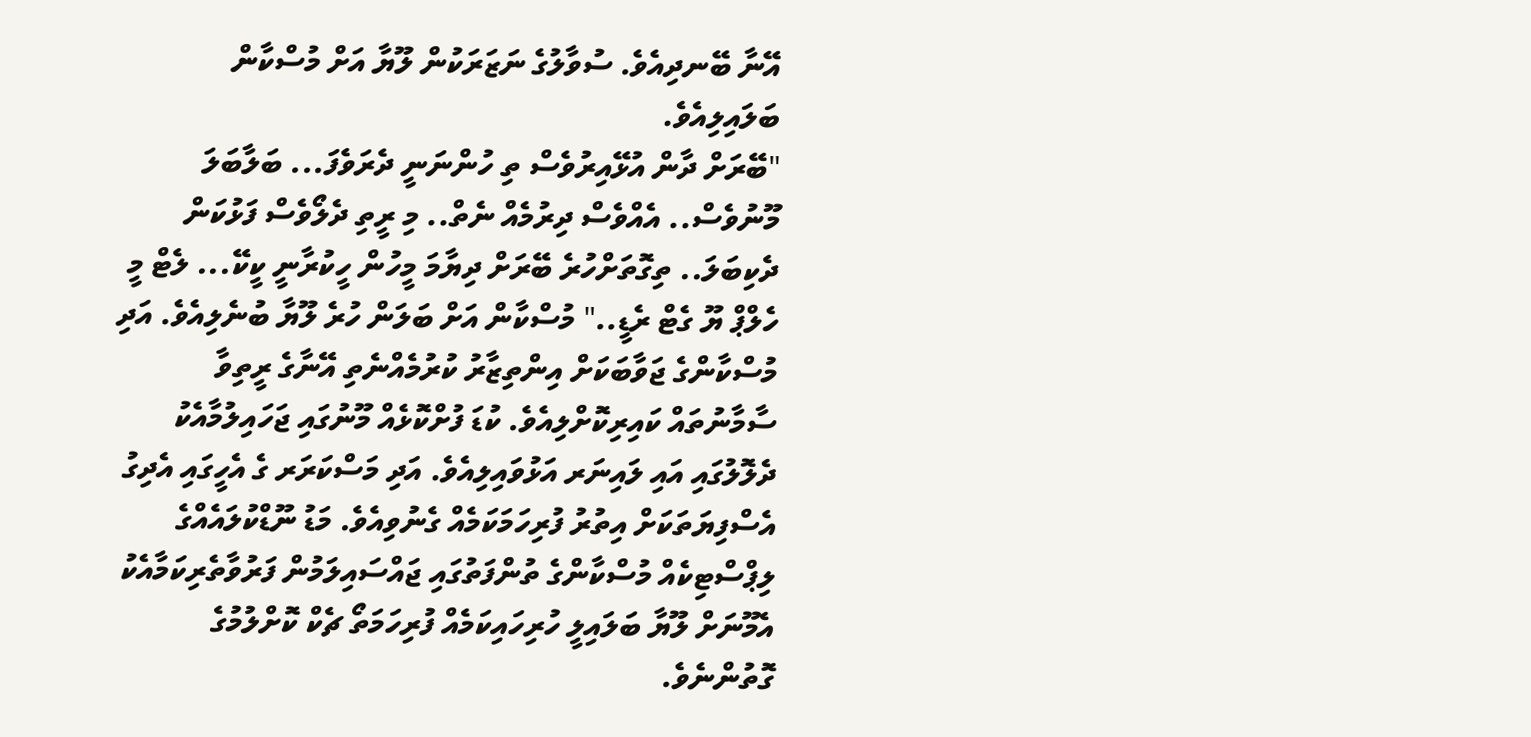އޭނާ ބޭނދިއެވެ. ސުވާލުގެ ނަޒަރަކުން ލޫޔާ އަށް މުސްކާން ބަލައިލިއެވެ.
"ބޭރަށް ދާން އުޅޭއިރުވެސް ތި ހުންނަނީ ދެރަވެފަ... ބަލާބަލަ މޫނުވެސް.. އެއްވެސް ދިރުމެއް ނެތް.. މި ރީތި ދެލޯވެސް ފަޅުކަން ދެކިބަލަ.. ތިގޮތަށްހުރެ ބޭރަށް ދިޔާމަ މީހުން ހީކުރާނީ ކީކޭ... ލެޓް މީ ހެލްޕް ޔޫ ގެޓް ރެޑީ.." މުސްކާން އަށް ބަލަން ހުރެ ލޫޔާ ބުނެލިއެވެ. އަދި މުސްކާންގެ ޖަވާބަކަށް އިންތިޒާރު ކުރުމެއްނެތި އޭނާގެ ރީތިވާ ސާމާނުތައް ކައިރިކޮށްލިއެވެ. ކުޑަ ފުށްކޮޅެއް މޫނުގައި ޖަހައިލުމާއެކު ދެލޮލުގައި އައި ލައިނަރ އަޅުވައިލިއެވެ. އަދި މަސްކަރަރ ގެ އެހީގައި އެދިގު އެސްފިޔަތަކަށް އިތުރު ފުރިހަމަކަމެއް ގެނުވިއެވެ. މަޑު ނޫޑްކުލައެއްގެ ލިޕްސްޓިކެއް މުސްކާންގެ ތުންފަތުގައި ޖައްސައިލަމުން ފަރުވާތެރިކަމާއެކު އެމޫނަށް ލޫޔާ ބަލައިލީ ހުރިހައިކަމެއް ފުރިހަމަތޯ ޗެކް ކޮށްލުމުގެ ގޮތުންނެވެ.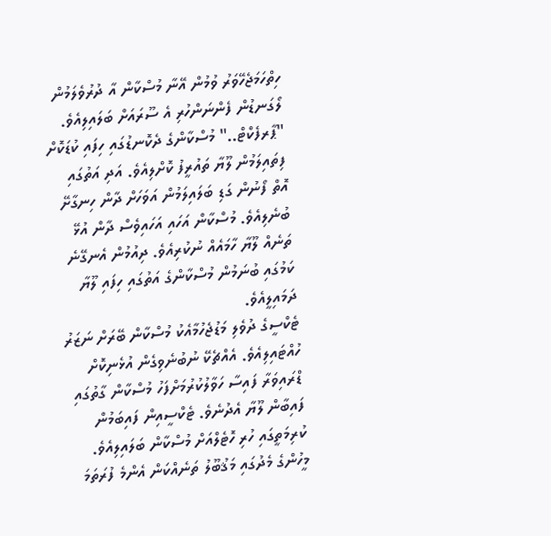ހިތްހަމަޖެހޭވަރު ވުމުން އޭނާ މުސްކާން އާ ދުރުވެލަމުން ލޯގަނޑުން ފެންނަންހުރި އެ ސޫރައަށް ބަލައިލިއެވެ. "ޕާރފެކްޓް.." މުސްކާންގެ ދެކޮނޑުގައި ހިފައި ކުޑަކޮށް ފިތައިލަމުން ލޫޔާ ތައުރީފު ކޮށްލިއެވެ. އަދި އަތުގައި އޮތް ފޯނުން ގަޑި ބަލައިލަމުން އަވަހަށް ދާން ހިނގާށޭ ބުނެލިއެވެ. މުސްކާން އަހައި އަހައިވެސް ދާން އުޅޭ ތަނެއް ލޫޔާ ހާމައެއް ނުކުރިއެވެ. ދިއުމުން އެނގޭނެ ކަމުގައި ބުނަމުން މުސްކާންގެ އަތުގައި ހިފައި ލޫޔާ ދަމައިލީއެވެ.
ޓެކްސީގެ ދުވެލި މަޑުޖެހުމާއެކު މުސްކާން ބޭރަށް ނަޒަރު ހުއްޓައިލިއެވެ. އެއްޗެކޭ ނުބުނެވިގެން އުޅެނިކޮށް ޑްރައިވަރާ ފައިސާ ހަވާލުކުރުމަށްފަހު މުސްކާން ގާތުގައި ފައިބާން ލޫޔާ އެދުނެވެ. ޓެކްސީއިން ފައިބަމުން ކުރިމަތީގައި ހުރި ހޮޓެލްއަށް މުސްކާން ބަލައިލިއެވެ. މީހުންގެ މެދުގައި މަޤުބޫލު ތަނެއްކަން އެންމެ ފުރަތަމަ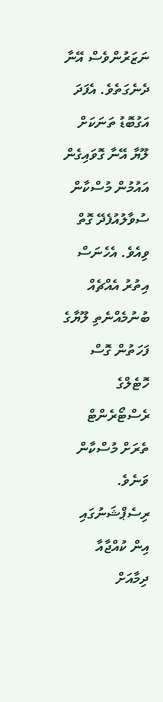ނަޒަރުންވެސް އޭނާ ދެނެގަތެވެ. އެފަދަ އަގުބޮޑު ތަނަކަށް ލޫޔާ އޭނާ ގޮވައިގެން އައުމުން މުސްކާން ސުވާލުއުފެދޭ ގޮތް ވިއެވެ. އެހެނަސް އިތުރު އެއްޗެއް ބުނުމެއްނެތި ލޫޔާގެ ފަހަތުން ގޮސް ހޮޓެލްގެ ރެސްޓޯރެންޓް ތެރަށް މުސްކާން ވަނެވެ. ރިސެޕްޝަނުގައި އިން ކުއްޖާއާ ދިމާއަށް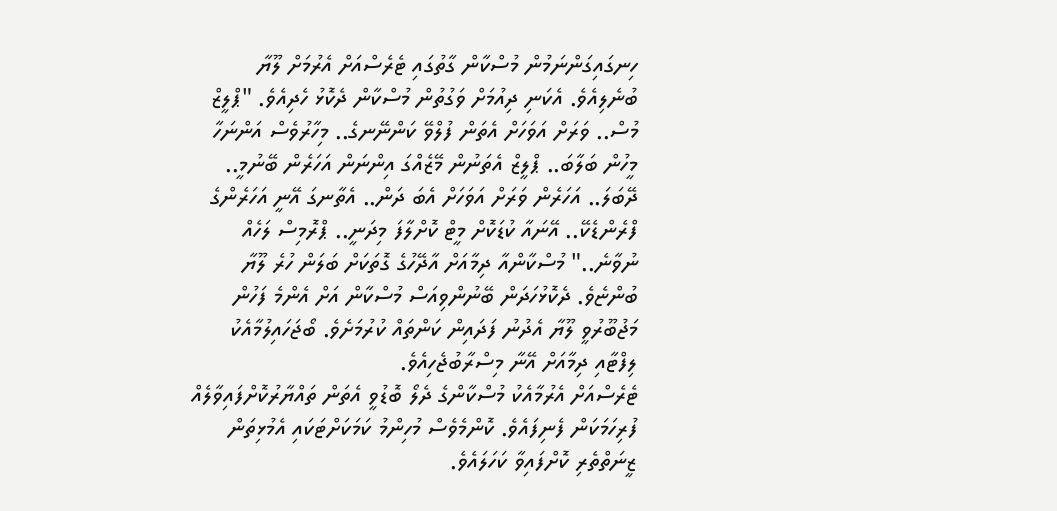ހިނގައިގަންނަމުން މުސްކާން ގާތުގައި ޓެރެސްއަށް އެރުމަށް ލޫޔާ ބުނެލިއެވެ. އެކަނި ދިއުމަށް ވަގުތުން މުސްކާން ދެކޮޅު ހެދިއެވެ. "ޕްލީޒް މުސް.. ވަރަށް އަވަހަށް އެތަން ފުލްވޭ ކަންނޭނގެ.. މިހާރުވެސް އަންނަހާ މީހުން ބަލާބަ.. ޕްލީޒް އެތަނުން މޭޒެއްގަ އިންނަން އަހަރެން ބޭނުމީ.. ދޭބަލަ.. އަހަރެން ވަރަށް އަވަހަށް އެބަ ދަން.. އެތާނގަ އޭނީ އަހަރެންގެ ފްރެންޑެކޭ.. އޭނައާ ކުޑަކޮށް މީޓް ކޮށްލާފަ މިދަނީ.. ޕްރޮމިސް ލަހެއް ނުވާނެ.." މުސްކާންއާ ދިމާއަށް އާދޭހުގެ ގޮތަކަށް ބަލަން ހުރެ ލޫޔާ ބުންޏެވެ. ދެކޮޅުހަދަން ބޭނުންވިއަސް މުސްކާން އަށް އެންމެ ފަހުން މަޖުބޫރުވީ ލޫޔާ އެދުނު ފަދައިން ކަންތައް ކުރުމަށެވެ. ބޯޖަހައިލުމާއެކު ލިފްޓާއި ދިމާއަށް އޭނާ މިސްރާބުޖެހިއެވެ.
ޓެރެސްއަށް އެރުމާއެކު މުސްކާންގެ ދެލޯ ބޮޑުވީ އެތަން ތައްޔާރުކޮށްފައިވާލެއް ފުރިހަމަކަން ފެނިފައެވެ. ކޮންމެވެސް މުހިންމު ކަމަކަށްޓަކައި އެމުޅިތަން ޒީނަތްތެރި ކޮށްފައިވާ ކަހަލައެވެ.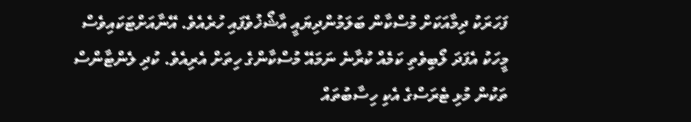ފަހަރަކު ދިމާއަކަށް މުސްކާން ބަލަމުންދިޔައީ އާޝޯޚުވެފައި ހުރެއެވެ. އޭނާއަށްޓަކައިވެސް މީހަކު އެފަދަ ލޯބިވެތި ކަމެއް ކުރާނެ ނަމައޭ މުސްކާންގެ ހިތަށް އެރިއެވެ. ކުދި ލެންޓާންސް ތަކުން މުޅި ޓެރަސްގެ އެކި ހިސާބުތައް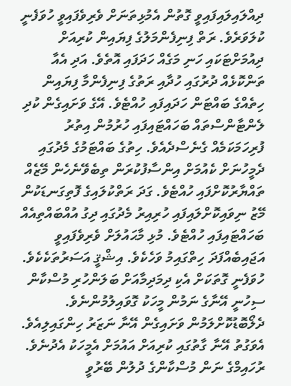ދިއްލައިލައިފައިވީ ގޮތުން އެމުޅިތަނަށް ވެރިވެފައިވީ ހުވަފެނީ ކުލަވަރެވެ. ރަތް ފިނިފެންމަލުގެ ފިޔައިން ކުރިއަށް ދިއުމަށްޓަކައި ހަނި މަގެއް ހަދަފައި އޮތެވެ. އަދި އެއާ ތަންކޮޅެއް ދުރުގައި ހުދާއި ރަތުގެ ފިނިފެންމާ ފިޔައިން ހިތެއްގެ ބައްޓަން ހަދައިފައި ހުއްޓެވެ. އޭގެ ވަށައިގެން ކުދި ލެންޓާންސްތައް ބަހައްޓައިފައި ހުރުމުން އިތުރު ފުރިހަމަކަމެއް ގެނެސްދެއެވެ. ހިތުގެ ބައްޓަމުގެ މެދުގައި ދެމީހުނަށް ކެއުމަށް އިންސާފުކުރަން ތިބެވޭނެހެން މޭޒެއް ތައްޔާރުކޮށްފައި ހުއްޓެވެ. ގަދަ ރަތްކުލައިގެ ފޮތިގަނޑަކުން މޭޒު ނިވައިކޮށްލައިފައި ހުރިއިރު މެދުގައި ދިގު އުއްބައްތިއެއް ބަހައްޓައިފައި ހުއްޓެވެ. މުޅި މާޙައުލަށް ވެރިވެފައިވީ އަޖައިބެއްފަދަ ހިތްގައިމު ވަހެކެވެ. އިޝްޤީ އަސަރުތަކެކެވެ. ހުވަފެނީ ގޮތަކަށް އެކި ދިމަދިމާއަށް ބަލަންހުރި މުސްކާން ސިހުނީ އޭނާގެ ނަމުން މީހަކު ގޮވައިލުމުންނެވެ. ދެލޯބޮޑުކޮށްލަމުން ވަށައިގެން އޭނާ ނަޒަރު ހިންގައިލިއެވެ. އެވަގުތު އޭނާ ގާތުގައި ކުރިއަށް އައުމަށް އެމީހަކު އެދުނެވެ. ރުހައިމްގެ ނަން މުސްކާންގެ ދުލުން ބޭރުވީ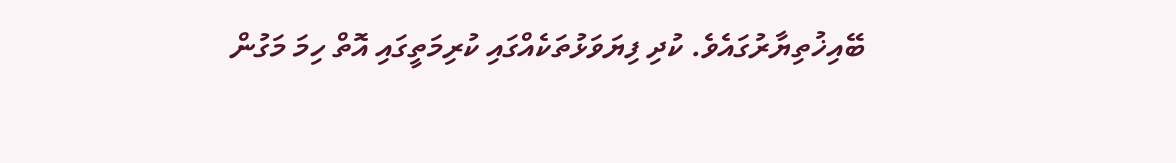ބޭއިޚުތިޔާރުގައެވެ. ކުދި ފިޔަވަޅުތަކެއްގައި ކުރިމަތީގައި އޮތް ހިމަ މަގުން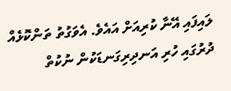ލައިފައި އޭނާ ކުރިއަށް އައެވެ. އެވަގުތު ތަންކޮޅެއް ދުރުގައި ހުރި އަނދިރިގަނޑަކުން ނުކުތް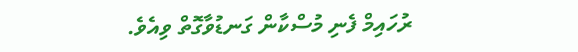ރުހައިމް ފެނި މުސްކާން ގަނޑުވާގޮތް ވިއެވެ.